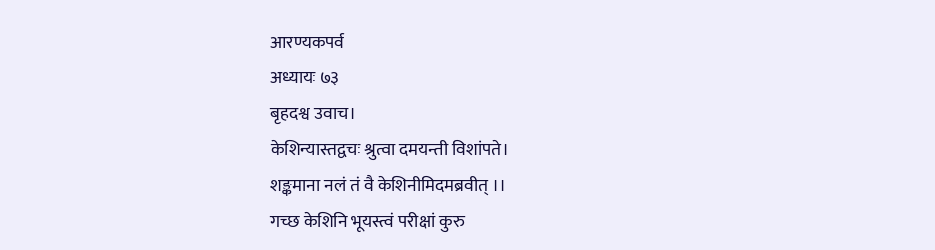आरण्यकपर्व
अध्यायः ७३
बृहदश्व उवाच।
केशिन्यास्तद्वचः श्रुत्वा दमयन्ती विशांपते।
शङ्कमाना नलं तं वै केशिनीमिदमब्रवीत् ।।
गच्छ केशिनि भूयस्त्वं परीक्षां कुरु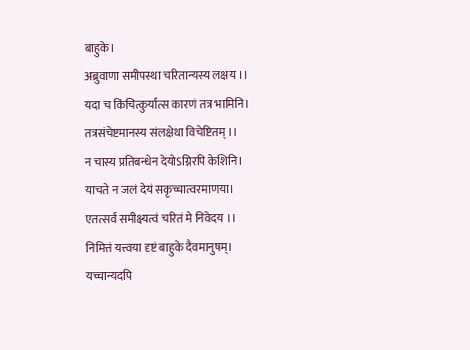बाहुके।
अब्रुवाणा समीपस्था चरितान्यस्य लक्षय ।।
यदा च किंचित्कुर्यात्स कारणं तत्र भामिनि।
तत्रसंचेष्टमानस्य संलक्षेथा विचेष्टितम् ।।
न चास्य प्रतिबन्धेन देयोऽग्निरपि केशिनि।
याचते न जलं देयं सकृच्चात्वरमाणया।
एतत्सर्वं समीक्ष्यत्वं चरितं मे निवेदय ।।
निमित्तं यत्त्वया दृष्टं बाहुके दैवमानुषम्।
यच्चान्यदपि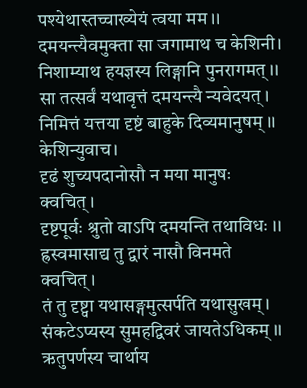पश्येथास्तच्चाख्येयं त्वया मम ।।
दमयन्त्यैवमुक्ता सा जगामाथ च केशिनी।
निशाम्याथ हयज्ञस्य लिङ्गानि पुनरागमत् ।।
सा तत्सर्वं यथावृत्तं दमयन्त्यै न्यवेदयत्।
निमित्तं यत्तया दृष्टं बाहुके दिव्यमानुषम् ।।
केशिन्युवाच।
दृढं शुच्यपदानोसौ न मया मानुषः क्वचित्।
दृष्टपूर्वः श्रुतो वाऽपि दमयन्ति तथाविधः ।।
ह्रस्वमासाद्य तु द्वारं नासौ विनमते क्वचित्।
तं तु दृष्ट्वा यथासङ्गमुत्सर्पति यथासुखम्।
संकटेऽप्यस्य सुमहद्विवरं जायतेऽधिकम् ।।
ऋतुपर्णस्य चार्थाय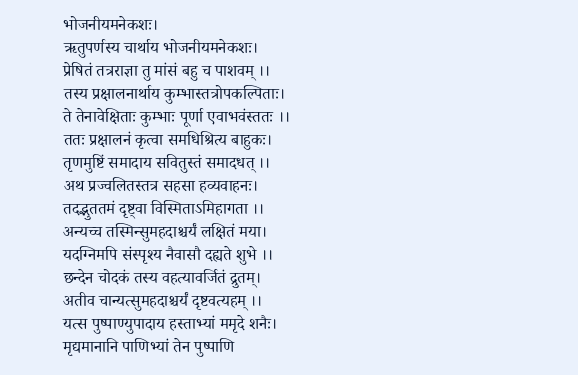भोजनीयमनेकशः।
ऋतुपर्णस्य चार्थाय भोजनीयमनेकशः।
प्रेषितं तत्रराज्ञा तु मांसं बहु च पाशवम् ।।
तस्य प्रक्षालनार्थाय कुम्भास्तत्रोपकल्पिताः।
ते तेनावेक्षिताः कुम्भाः पूर्णा एवाभवंस्ततः ।।
ततः प्रक्षालनं कृत्वा समधिश्रित्य बाहुकः।
तृणमुष्टिं समादाय सवितुस्तं समादधत् ।।
अथ प्रज्वलितस्तत्र सहसा हव्यवाहनः।
तदद्भुततमं दृष्ट्वा विस्मिताऽमिहागता ।।
अन्यच्च तस्मिन्सुमहदाश्चर्यं लक्षितं मया।
यदग्निमपि संस्पृश्य नैवासौ दह्यते शुभे ।।
छन्देन चोदकं तस्य वहत्यावर्जितं द्रुतम्।
अतीव चान्यत्सुमहदाश्चर्यं दृष्टवत्यहम् ।।
यत्स पुष्पाण्युपादाय हस्ताभ्यां ममृदे शनैः।
मृद्यमानानि पाणिभ्यां तेन पुष्पाणि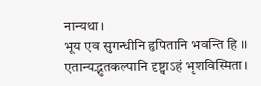नान्यथा।
भूय एव सुगन्धीनि हृपितानि भवन्ति हि ।।
एतान्यद्भुतकल्पानि दृष्ट्वाऽहं भृशविस्मिता।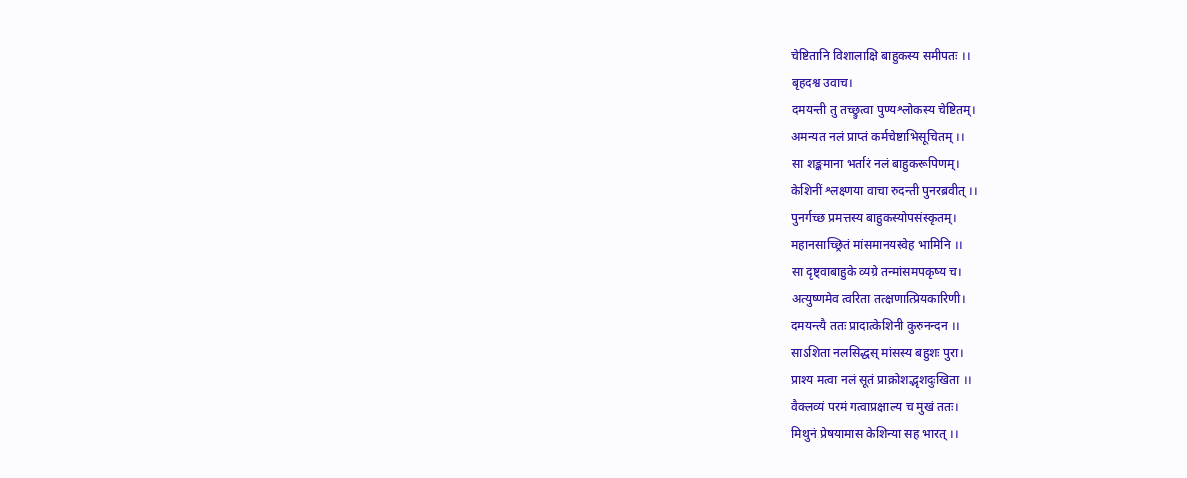चेष्टितानि विशालाक्षि बाहुकस्य समीपतः ।।
बृहदश्व उवाच।
दमयन्ती तु तच्छ्रुत्वा पुण्यश्लोकस्य चेष्टितम्।
अमन्यत नलं प्राप्तं कर्मचेष्टाभिसूचितम् ।।
सा शङ्कमाना भर्तारं नलं बाहुकरूपिणम्।
केशिनीं श्लक्ष्णया वाचा रुदन्ती पुनरब्रवीत् ।।
पुनर्गच्छ प्रमत्तस्य बाहुकस्योपसंस्कृतम्।
महानसाच्छ्रितं मांसमानयस्वेह भामिनि ।।
सा दृष्ट्वाबाहुके व्यग्रे तन्मांसमपकृष्य च।
अत्युष्णमेव त्वरिता तत्क्षणात्प्रियकारिणी।
दमयन्त्यै ततः प्रादात्केशिनी कुरुनन्दन ।।
साऽशिता नलसिद्धस् मांसस्य बहुशः पुरा।
प्राश्य मत्वा नलं सूतं प्राक्रोशद्भृशदुःखिता ।।
वैक्लव्यं परमं गत्वाप्रक्षाल्य च मुखं ततः।
मिथुनं प्रेषयामास केशिन्या सह भारत् ।।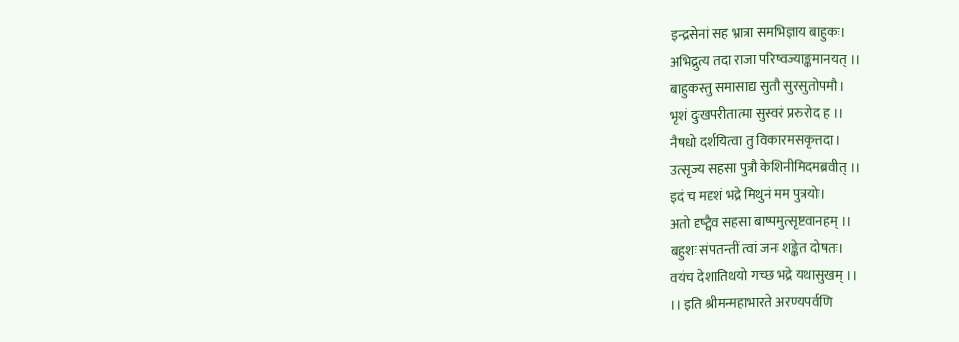इन्द्रसेनां सह भ्रात्रा समभिज्ञाय बाहुकः।
अभिद्रुत्य तदा राजा परिष्वज्याङ्कमानयत् ।।
बाहुकस्तु समासाद्य सुतौ सुरसुतोपमौ।
भृशं दुःखपरीतात्मा सुस्वरं प्ररुरोद ह ।।
नैषधो दर्शयित्वा तु विकारमसकृत्तदा।
उत्सृज्य सहसा पुत्रौ केशिनीमिदमब्रवीत् ।।
इदं च मदृशं भद्रे मिथुनं मम पुत्रयोः।
अतो दृष्ट्वैव सहसा बाष्पमुत्सृष्टवानहम् ।।
बहुशः संपतन्तीं त्वां जनः शङ्केत दोषतः।
वयंच देशातिथयो गच्छ भद्रे यथासुखम् ।।
।। इति श्रीमन्महाभारते अरण्यपर्वणि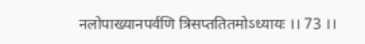नलोपाख्यानपर्वणि त्रिसप्ततितमोऽध्यायः ।। 73 ।।